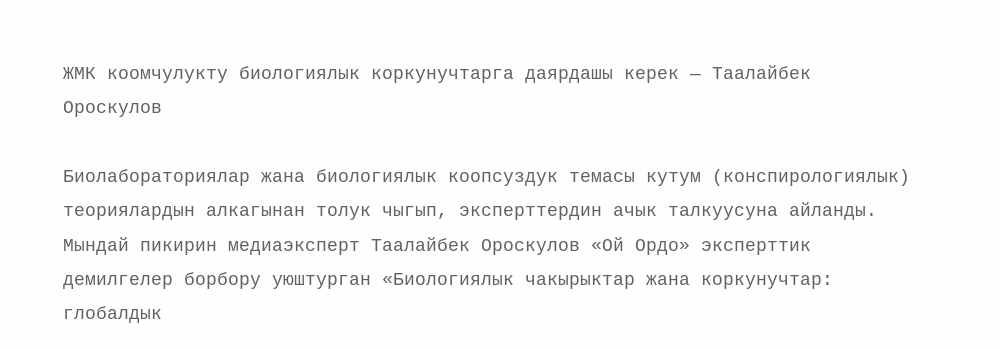ЖМК коомчулукту биологиялык коркунучтарга даярдашы керек — Таалайбек Ороскулов

Биолабораториялар жана биологиялык коопсуздук темасы кутум (конспирологиялык) теориялардын алкагынан толук чыгып, эксперттердин ачык талкуусуна айланды. Мындай пикирин медиаэксперт Таалайбек Ороскулов «Ой Ордо» эксперттик демилгелер борбору уюштурган «Биологиялык чакырыктар жана коркунучтар: глобалдык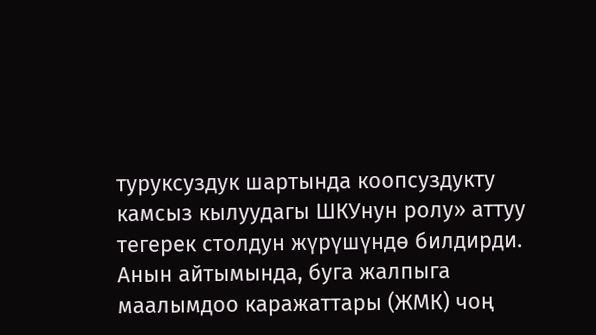туруксуздук шартында коопсуздукту камсыз кылуудагы ШКУнун ролу» аттуу тегерек столдун жүрүшүндө билдирди. Анын айтымында, буга жалпыга маалымдоо каражаттары (ЖМК) чоң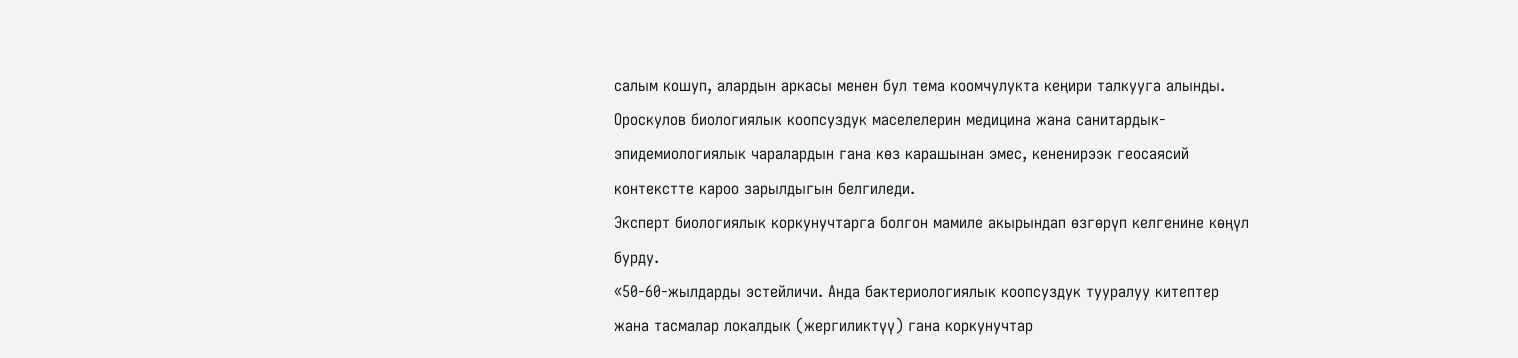салым кошуп, алардын аркасы менен бул тема коомчулукта кеңири талкууга алынды.
Ороскулов биологиялык коопсуздук маселелерин медицина жана санитардык-эпидемиологиялык чаралардын гана көз карашынан эмес, кененирээк геосаясий контекстте кароо зарылдыгын белгиледи.
Эксперт биологиялык коркунучтарга болгон мамиле акырындап өзгөрүп келгенине көңүл бурду.
«50-60-жылдарды эстейличи. Анда бактериологиялык коопсуздук тууралуу китептер жана тасмалар локалдык (жергиликтүү) гана коркунучтар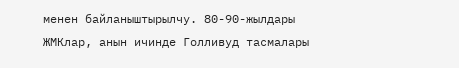менен байланыштырылчу. 80-90-жылдары ЖМКлар, анын ичинде Голливуд тасмалары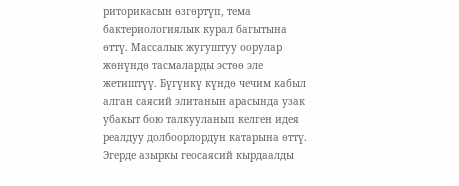риторикасын өзгөртүп, тема бактериологиялык курал багытына өттү. Массалык жугуштуу оорулар жөнүндө тасмаларды эстөө эле жетиштүү. Бүгүнкү күндө чечим кабыл алган саясий элитанын арасында узак убакыт бою талкууланып келген идея реалдуу долбоорлордун катарына өттү. Эгерде азыркы геосаясий кырдаалды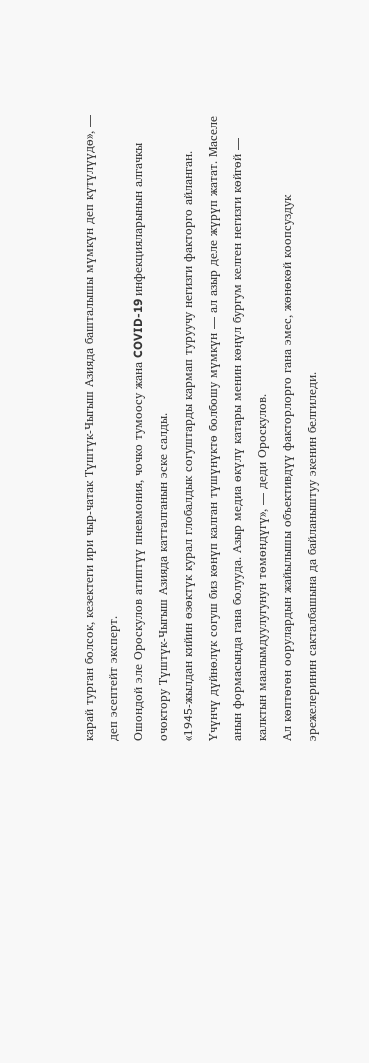карай турган болсок, кезектеги ири чыр-чатак Түштүк-Чыгыш Азияда башталышы мүмкүн деп күтүлүүдө», — деп эсептейт эксперт.
Ошондой эле Ороскулов атиптүү пневмония, чочко тумоосу жана COVID-19 инфекцияларынын алгачкы очоктору Түштүк-Чыгыш Азияда катталганын эске салды.
«1945-жылдан кийин өзөктүк курал глобалдык согуштарды кармап туруучу негизги факторго айланган. Үчүнчү дүйнөлүк согуш биз көнүп калган түшүнүктө болбошу мүмкүн — ал азыр деле жүрүп жатат. Маселе анын формасында гана болууда. Азыр медиа өкүлү катары менин көңүл бургум келген негизги көйгөй — калктын маалымдуулугунун төмөндүгү», — деди Ороскулов.
Ал көптөгөн оорулардын жайылышы объективдүү факторлорго гана эмес, жөнөкөй коопсуздук эрежелеринин сакталбашына да байланыштуу экенин белгиледи.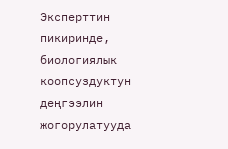Эксперттин пикиринде, биологиялык коопсуздуктун деңгээлин жогорулатууда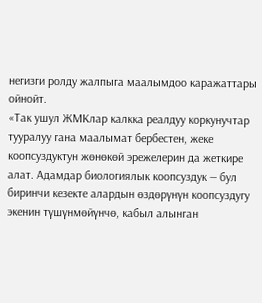негизги ролду жалпыга маалымдоо каражаттары ойнойт.
«Так ушул ЖМКлар калкка реалдуу коркунучтар тууралуу гана маалымат бербестен, жеке коопсуздуктун жөнөкөй эрежелерин да жеткире алат. Адамдар биологиялык коопсуздук — бул биринчи кезекте алардын өздөрүнүн коопсуздугу экенин түшүнмөйүнчө, кабыл алынган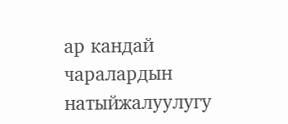ар кандай чаралардын натыйжалуулугу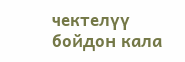чектелүү бойдон кала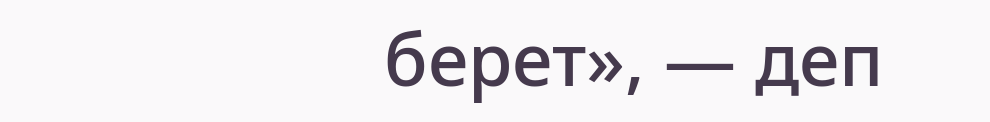берет», — деп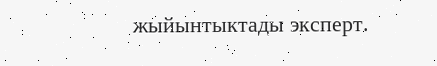жыйынтыктады эксперт.